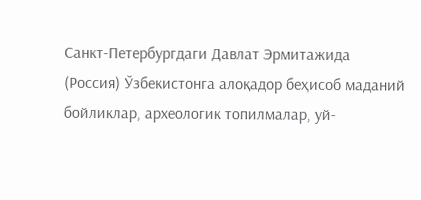Санкт-Петербургдаги Давлат Эрмитажида (Россия) Ўзбекистонга алоқадор беҳисоб маданий бойликлар, археологик топилмалар, уй-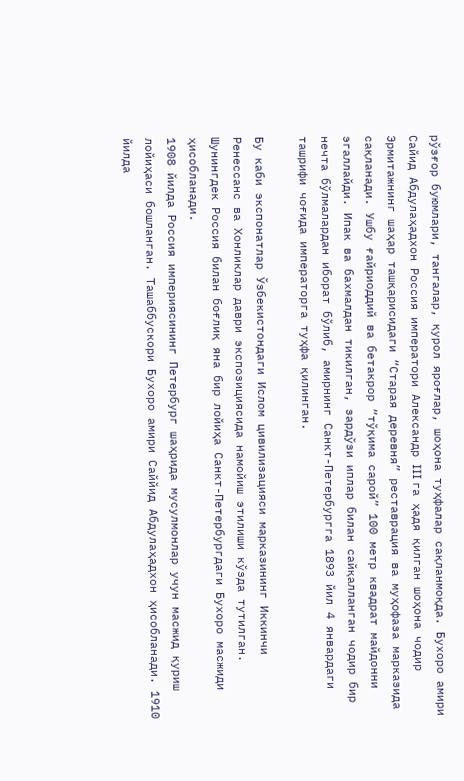рўзғор буюмлари, тангалар, қурол яроғлар, шоҳона туҳфалар сақланмоқда. Бухоро амири Сайид Абдулаҳадхон Россия императори Александр III га ҳадя қилган шоҳона чодир Эрмитажнинг шаҳар ташқарисидаги “Старая деревня” реставрация ва муҳофаза марказида сақланади. Ушбу ғайриоддий ва бетакрор “тўқима сарой” 100 метр квадрат майдонни эгаллайди. Ипак ва бахмалдан тикилган, зардўзи иплар билан сайқалланган чодир бир нечта бўлмалардан иборат бўлиб, амирнинг Санкт-Петербургга 1893 йил 4 январдаги ташрифи чоғида императорга туҳфа қилинган.

Бу каби экспонатлар Ўзбекистондаги Ислом цивилизацияси марказининг Иккинчи Ренессанс ва Хонликлар даври экспозициясида намойиш этилиши кўзда тутилган.
Шунингдек Россия билан боғлиқ яна бир лойиҳа Санкт-Петербургдаги Бухоро масжиди ҳисобланади.
1908 йилда Россия империясининг Петербург шаҳрида мусулмонлар учун масжид қуриш лойиҳаси бошланган. Ташаббускори Бухоро амири Саййид Абдулаҳадхон ҳисобланади. 1910 йилда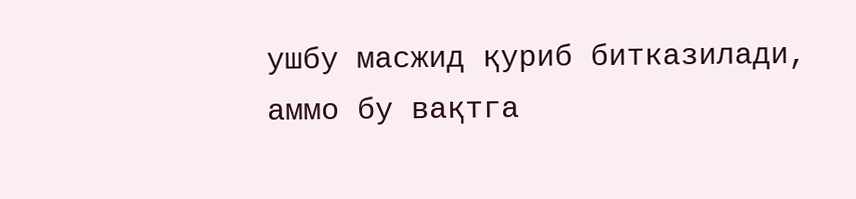ушбу масжид қуриб битказилади, аммо бу вақтга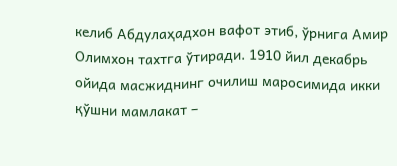келиб Абдулаҳадхон вафот этиб, ўрнига Амир Олимхон тахтга ўтиради. 1910 йил декабрь ойида масжиднинг очилиш маросимида икки қўшни мамлакат –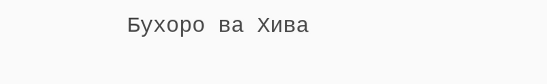Бухоро ва Хива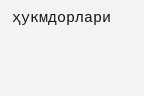ҳукмдорлари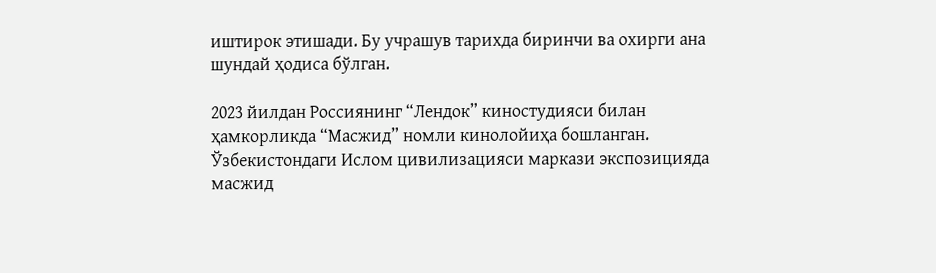иштирок этишади. Бу учрашув тарихда биринчи ва охирги ана шундай ҳодиса бўлган.

2023 йилдан Россиянинг “Лендок” киностудияси билан ҳамкорликда “Масжид” номли кинолойиҳа бошланган. Ўзбекистондаги Ислом цивилизацияси маркази экспозицияда масжид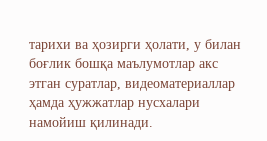тарихи ва ҳозирги ҳолати, у билан боғлик бошқа маълумотлар акс этган суратлар, видеоматериаллар ҳамда ҳужжатлар нусхалари намойиш қилинади.